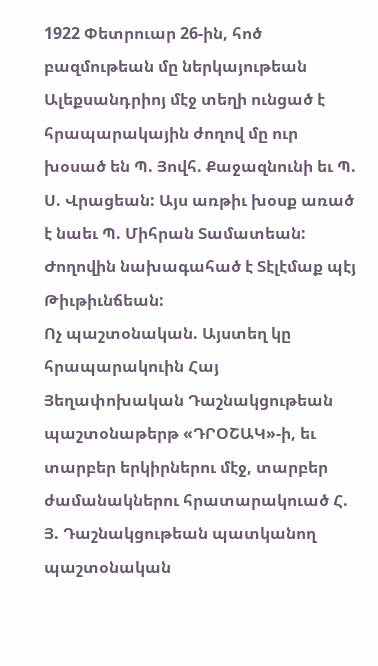1922 Փետրուար 26-ին, հոծ բազմութեան մը ներկայութեան Ալեքսանդրիոյ մէջ տեղի ունցած է հրապարակային ժողով մը ուր խօսած են Պ. Յովհ. Քաջազնունի եւ Պ. Ս. Վրացեան: Այս առթիւ խօսք առած է նաեւ Պ. Միհրան Տամատեան:
Ժողովին նախագահած է Տէլէմաք պէյ Թիւթիւնճեան:
Ոչ պաշտօնական. Այստեղ կը հրապարակուին Հայ Յեղափոխական Դաշնակցութեան պաշտօնաթերթ «ԴՐՕՇԱԿ»-ի, եւ տարբեր երկիրներու մէջ, տարբեր ժամանակներու հրատարակուած Հ. Յ. Դաշնակցութեան պատկանող պաշտօնական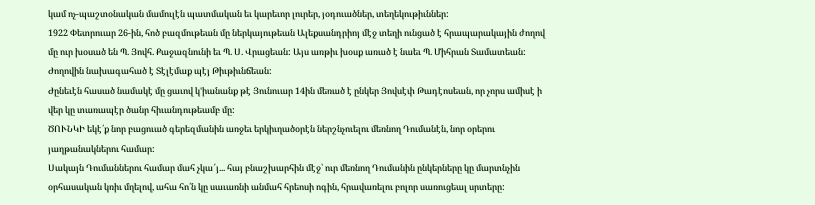կամ ոչ-պաշտօնական մամուլէն պատմական եւ կարեւոր լուրեր, յօդուածներ, տեղեկութիւններ:
1922 Փետրուար 26-ին, հոծ բազմութեան մը ներկայութեան Ալեքսանդրիոյ մէջ տեղի ունցած է հրապարակային ժողով մը ուր խօսած են Պ. Յովհ. Քաջազնունի եւ Պ. Ս. Վրացեան: Այս առթիւ խօսք առած է նաեւ Պ. Միհրան Տամատեան:
Ժողովին նախագահած է Տէլէմաք պէյ Թիւթիւնճեան:
Ժընեւէն հասած նամակէ մը ցաւով կ'իանանք թէ Յունուար 14ին մեռած է ընկեր Յովսէփ Թադէոսեան, որ չորս ամիսէ ի վեր կը տառապէր ծանր հիւանդութեամբ մը:
ԾՈՒՆԿԻ եկէ՛ք նոր բացուած գերեզմանին առջեւ երկիւղածօրէն ներշնչուելու մեռնող Դումանէն, նոր օրերու յաղթանակներու համար:
Սակայն Դումաններու համար մահ չկա՜յ... հայ բնաշխարհին մէջ՝ ուր մեռնող Դումանին ընկերները կը մարտնչին օրհասական կռիւ մղելով, ահա հո՛ն կը սաւառնի անմահ հրեոսի ոգին, հրավառելու բոլոր սառուցեալ սրտերը: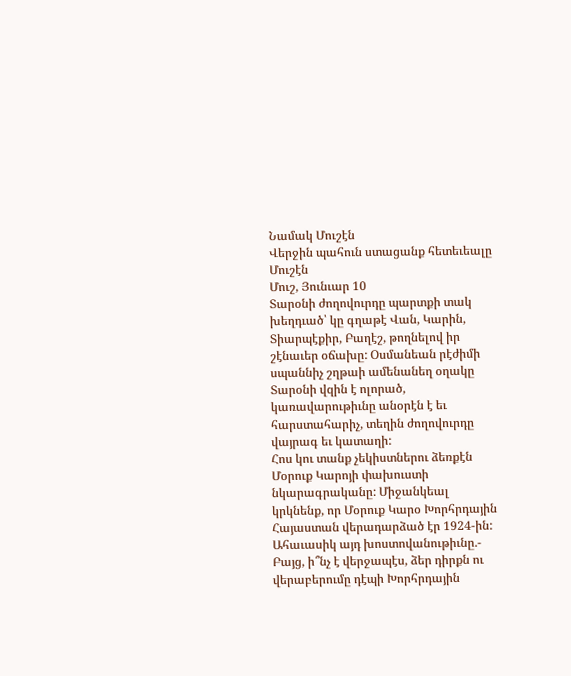Նամակ Մուշէն
Վերջին պահուն ստացանք հետեւեալը
Մուշէն
Մուշ, Յունւար 10
Տարօնի ժողովուրդը պարտքի տակ խեղդւած՝ կը գղաթէ Վան, Կարին, Տիարպէքիր, Բաղէշ, թողնելով իր շէնաւեր օճախը: Օսմանեան րէժիմի սպաննիչ շղթաի ամենանեղ օղակը Տարօնի վզին է ոլորած, կառավարութիւնը անօրէն է եւ հարստահարիչ, տեղին ժողովուրդը վայրագ եւ կատաղի:
Հոս կու տանք չեկիստներու ձեռքէն Մօրուք Կարոյի փախուստի նկարագրականը: Միջանկեալ կրկնենք, որ Մօրուք Կարօ Խորհրդային Հայաստան վերադարձած էր 1924-ին:
Ահաւասիկ այդ խոստովանութիւնը.-
Բայց, ի՞նչ է վերջապէս, ձեր դիրքն ու վերաբերումը դէպի Խորհրդային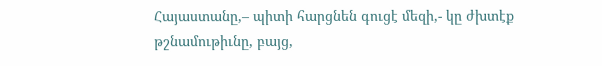Հայաստանը,– պիտի հարցնեն գուցէ մեզի,- կը ժխտէք թշնամութիւնը, բայց,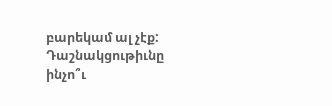բարեկամ ալ չէք: Դաշնակցութիւնը ինչո՞ւ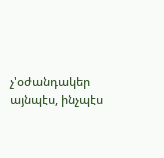չ'օժանդակեր այնպէս, ինչպէս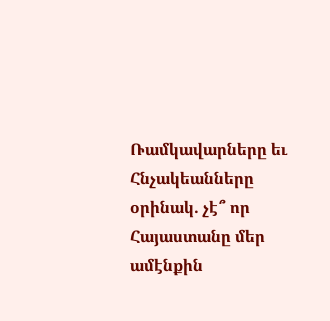Ռամկավարները եւ Հնչակեանները օրինակ. չէ՞ որ Հայաստանը մեր ամէնքին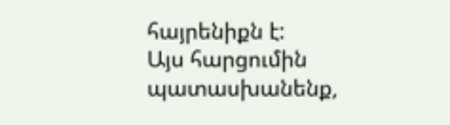հայրենիքն է:
Այս հարցումին պատասխանենք,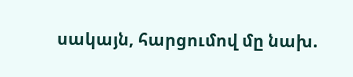սակայն, հարցումով մը նախ.